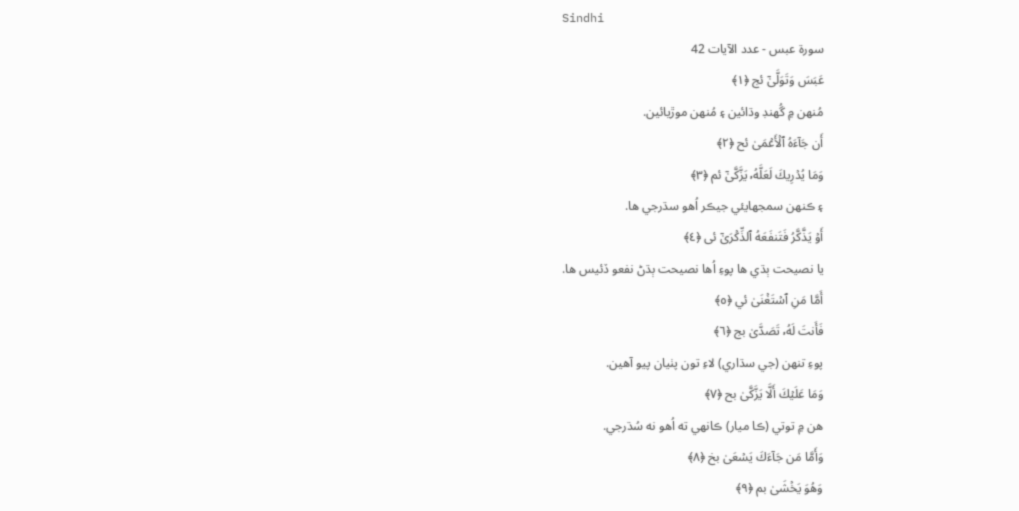Sindhi
سورة عبس - عدد الآيات 42
عَبَسَ وَتَوَلَّىٰٓ ئج ﴿١﴾
مُنھن ۾ گُھنڊ وڌائين ۽ مُنھن موڙيائين.
أَن جَآءَهُ ٱلۡأَعۡمَىٰ ئح ﴿٢﴾
وَمَا يُدۡرِيكَ لَعَلَّهُۥ يَزَّكَّىٰٓ ئم ﴿٣﴾
۽ ڪنھن سمجھايئي جيڪر اُھو سڌرجي ھا.
أَوۡ يَذَّكَّرُ فَتَنفَعَهُ ٱلذِّكۡرَىٰٓ ئى ﴿٤﴾
يا نصيحت ٻڌي ھا پوءِ اُھا نصيحت ٻڌڻ نفعو ڏئيس ھا.
أَمَّا مَنِ ٱسۡتَغۡنَىٰ ئي ﴿٥﴾
فَأَنتَ لَهُۥ تَصَدَّىٰ بج ﴿٦﴾
پوءِ تنھن (جي سڌاري) لاءِ تون پٺيان پيو آھين.
وَمَا عَلَيۡكَ أَلَّا يَزَّكَّىٰ بح ﴿٧﴾
ھن ۾ توتي (ڪا ميار) ڪانھي ته اُھو نه سُڌرجي.
وَأَمَّا مَن جَآءَكَ يَسۡعَىٰ بخ ﴿٨﴾
وَهُوَ يَخۡشَىٰ بم ﴿٩﴾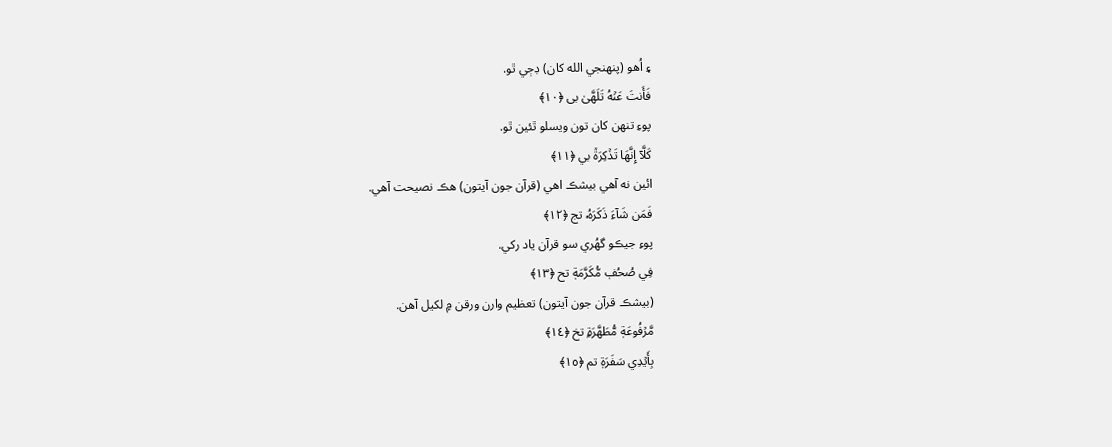۽ اُھو (پنھنجي الله کان) ڊڄي ٿو.
فَأَنتَ عَنۡهُ تَلَهَّىٰ بى ﴿١٠﴾
پوءِ تنھن کان تون ويسلو ٿئين ٿو.
كَلَّآ إِنَّهَا تَذۡكِرَةٞ بي ﴿١١﴾
ائين نه آھي بيشڪ اھي (قرآن جون آيتون) ھڪ نصيحت آھي.
فَمَن شَآءَ ذَكَرَهُۥ تج ﴿١٢﴾
پوءِ جيڪو گھُري سو قرآن ياد رکي.
فِي صُحُفٖ مُّكَرَّمَةٖ تح ﴿١٣﴾
(بيشڪ قرآن جون آيتون) تعظيم وارن ورقن ۾ لکيل آھن.
مَّرۡفُوعَةٖ مُّطَهَّرَةِۭ تخ ﴿١٤﴾
بِأَيۡدِي سَفَرَةٖ تم ﴿١٥﴾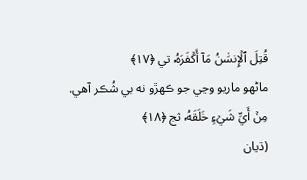قُتِلَ ٱلۡإِنسَٰنُ مَآ أَكۡفَرَهُۥ تي ﴿١٧﴾
ماڻھو ماريو وڃي جو ڪھڙو نه بي شُڪر آھي.
مِنۡ أَيِّ شَيۡءٍ خَلَقَهُۥ ثج ﴿١٨﴾
(ڌيان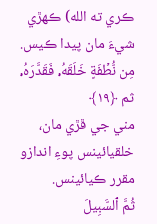ڪري ته الله) ڪھڙي شيءَ مان پيدا ڪيس.
مِن نُّطۡفَةٍ خَلَقَهُۥ فَقَدَّرَهُۥ ثم ﴿١٩﴾
مني جي ڦڙي مان، خلقيائينس پوءِ اندازو مقرر ڪيائينس.
ثُمَّ ٱلسَّبِيلَ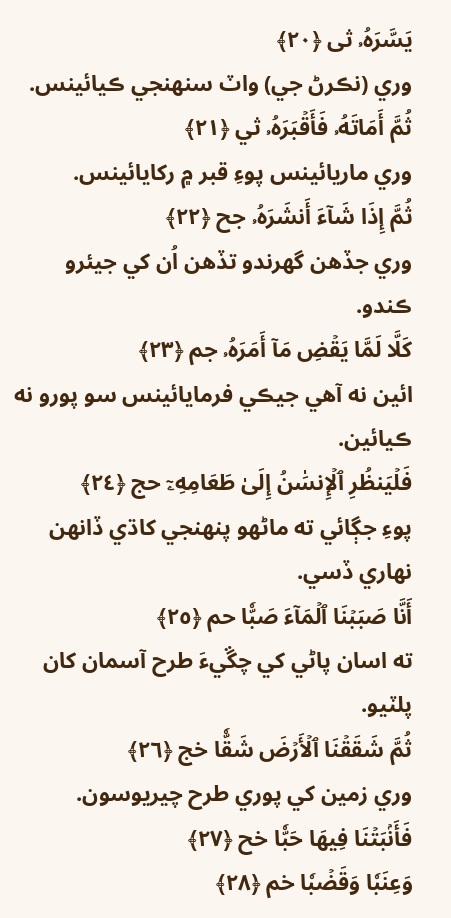يَسَّرَهُۥ ثى ﴿٢٠﴾
وري (نڪرڻ جي) واٽ سنھنجي ڪيائينس.
ثُمَّ أَمَاتَهُۥ فَأَقۡبَرَهُۥ ثي ﴿٢١﴾
وري ماريائينس پوءِ قبر ۾ رکايائينس.
ثُمَّ إِذَا شَآءَ أَنشَرَهُۥ جح ﴿٢٢﴾
وري جڏھن گھرندو تڏھن اُن کي جيئرو ڪندو.
كَلَّا لَمَّا يَقۡضِ مَآ أَمَرَهُۥ جم ﴿٢٣﴾
ائين نه آھي جيڪي فرمايائينس سو پورو نه ڪيائين.
فَلۡيَنظُرِ ٱلۡإِنسَٰنُ إِلَىٰ طَعَامِهِۦٓ حج ﴿٢٤﴾
پوءِ جڳائي ته ماڻھو پنھنجي کاڌي ڏانھن نھاري ڏسي.
أَنَّا صَبَبۡنَا ٱلۡمَآءَ صَبّٗا حم ﴿٢٥﴾
ته اسان پاڻي کي چڱيءَ طرح آسمان کان پلٽيو.
ثُمَّ شَقَقۡنَا ٱلۡأَرۡضَ شَقّٗا خج ﴿٢٦﴾
وري زمين کي پوري طرح چيريوسون.
فَأَنۢبَتۡنَا فِيهَا حَبّٗا خح ﴿٢٧﴾
وَعِنَبٗا وَقَضۡبٗا خم ﴿٢٨﴾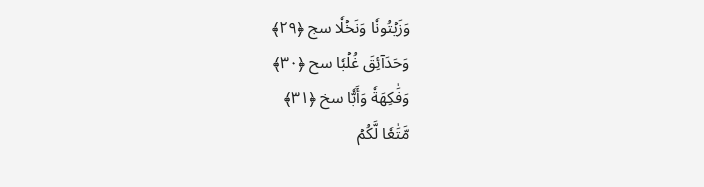وَزَيۡتُونٗا وَنَخۡلٗا سج ﴿٢٩﴾
وَحَدَآئِقَ غُلۡبٗا سح ﴿٣٠﴾
وَفَٰكِهَةٗ وَأَبّٗا سخ ﴿٣١﴾
مَّتَٰعٗا لَّكُمۡ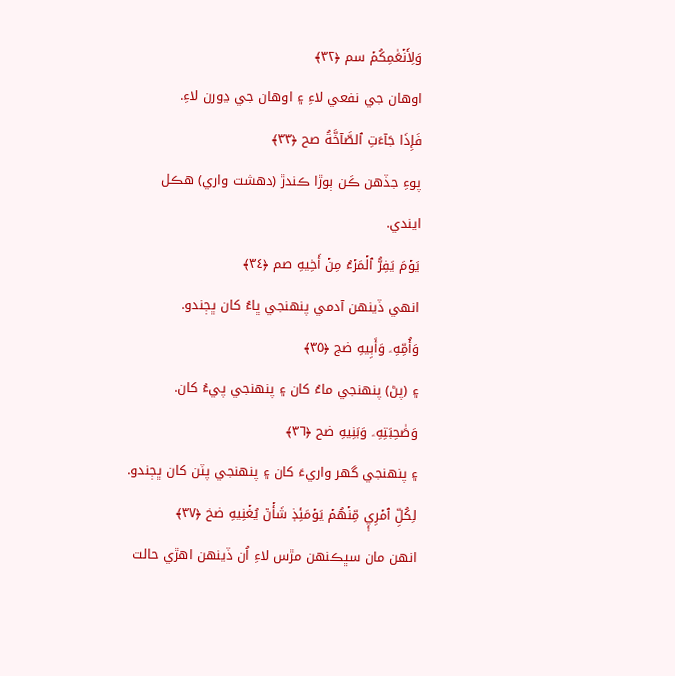وَلِأَنۡعَٰمِكُمۡ سم ﴿٣٢﴾
اوھان جي نفعي لاءِ ۽ اوھان جي ڍورن لاءِ.
فَإِذَا جَآءَتِ ٱلصَّآخَّةُ صح ﴿٣٣﴾
پوءِ جڏھن ڪَن ٻوڙا ڪندڙ (دھشت واري) ھڪل ايندي.
يَوۡمَ يَفِرُّ ٱلۡمَرۡءُ مِنۡ أَخِيهِ صم ﴿٣٤﴾
انھي ڏينھن آدمي پنھنجي ڀاءُ کان ڀڄندو.
وَأُمِّهِۦ وَأَبِيهِ ضج ﴿٣٥﴾
۽ (پڻ) پنھنجي ماءُ کان ۽ پنھنجي پيءُ کان.
وَصَٰحِبَتِهِۦ وَبَنِيهِ ضح ﴿٣٦﴾
۽ پنھنجي گھر واريءَ کان ۽ پنھنجي پٽن کان ڀڄندو.
لِكُلِّ ٱمۡرِيٕٖ مِّنۡهُمۡ يَوۡمَئِذٖ شَأۡنٞ يُغۡنِيهِ ضخ ﴿٣٧﴾
انھن مان سڀڪنھن مڙس لاءِ اُن ڏينھن اھڙي حالت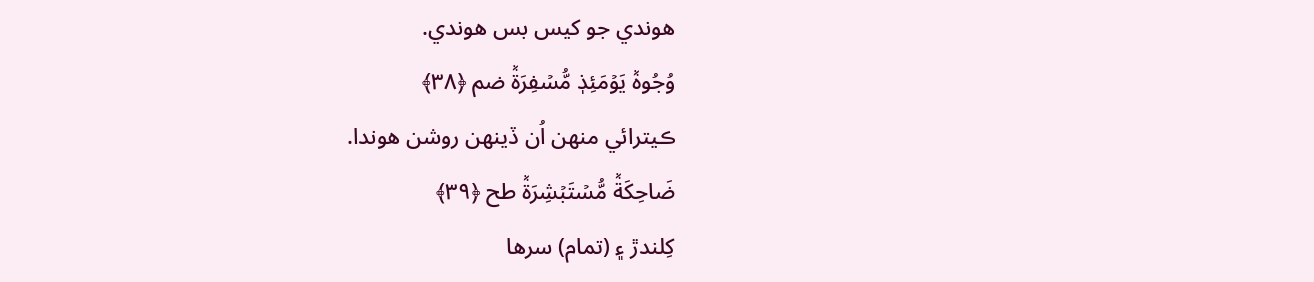ھوندي جو کيس بس ھوندي.
وُجُوهٞ يَوۡمَئِذٖ مُّسۡفِرَةٞ ضم ﴿٣٨﴾
ڪيترائي منھن اُن ڏينھن روشن ھوندا.
ضَاحِكَةٞ مُّسۡتَبۡشِرَةٞ طح ﴿٣٩﴾
کِلندڙ ۽ (تمام) سرھا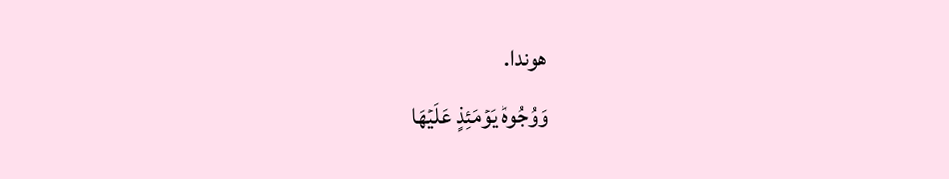ھوندا.
وَوُجُوهٞ يَوۡمَئِذٍ عَلَيۡهَا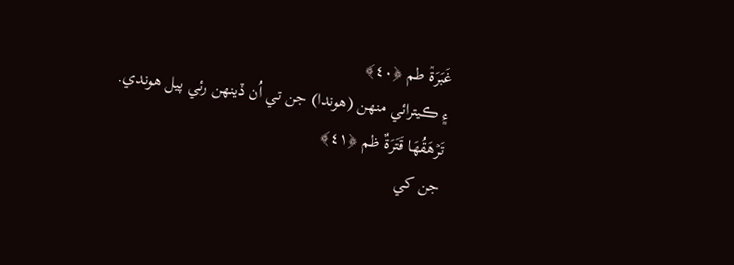غَبَرَةٞ طم ﴿٤٠﴾
۽ ڪيترائي منھن (ھوندا) جن تي اُن ڏينھن رئي پيل ھوندي.
تَرۡهَقُهَا قَتَرَةٌ ظم ﴿٤١﴾
جن کي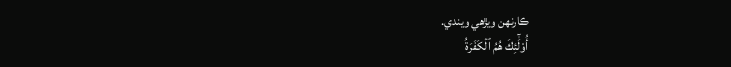ڪارنھن ويڙھي ويندي.
أُوْلَٰٓئِكَ هُمُ ٱلۡكَفَرَةُ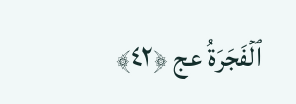ٱلۡفَجَرَةُ عج ﴿٤٢﴾